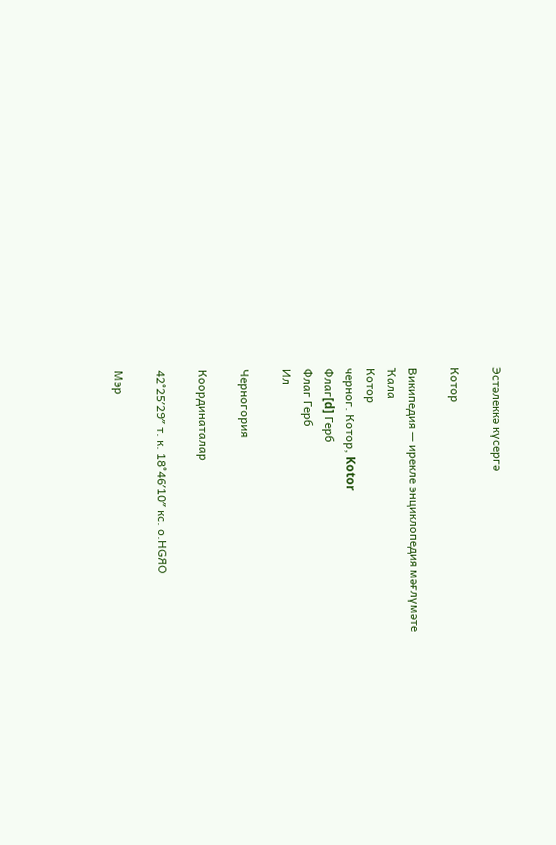Эстәлеккә күсергә

Котор

Википедия — ирекле энциклопедия мәғлүмәте
Ҡала
Котор
черног. Котор, Kotor
Флаг[d] Герб
Флаг Герб
Ил

Черногория

Координаталар

42°25′29″ т. к. 18°46′10″ кс. о.HGЯO

Мэр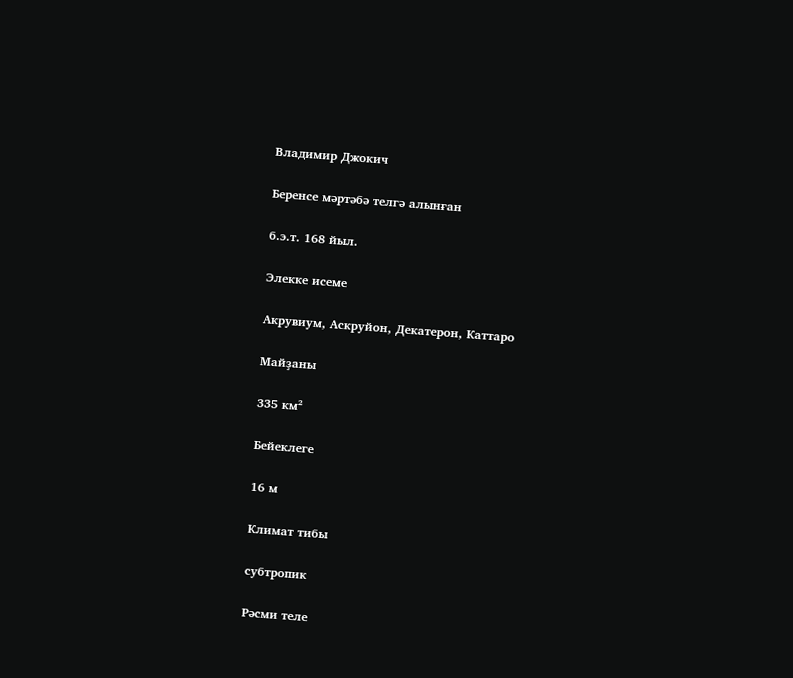Владимир Джокич

Беренсе мәртәбә телгә алынған

б.э.т. 168 йыл.

Элекке исеме

Акрувиум, Аскруйон, Декатерон, Каттаро

Майҙаны

335 км²

Бейеклеге

16 м

Климат тибы

субтропик

Рәсми теле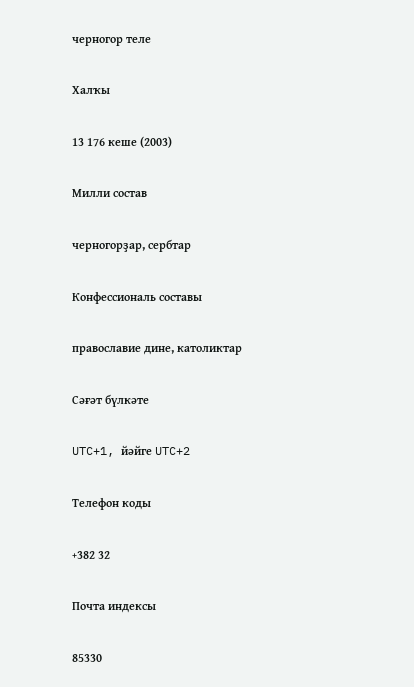черногор теле

Халҡы

13 176 кеше (2003)

Милли состав

черногорҙар, сербтар

Конфессиональ составы

православие дине, католиктар

Сәғәт бүлкәте

UTC+1, йәйге UTC+2

Телефон коды

+382 32

Почта индексы

85330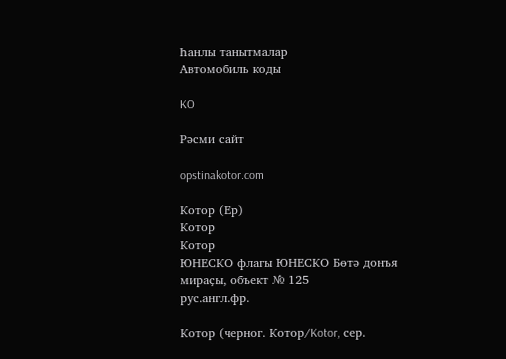Һанлы танытмалар
Автомобиль коды

KO

Рәсми сайт

opstinakotor.com

Котор (Ер)
Котор
Котор
ЮНЕСКО флагы ЮНЕСКО Бөтә донъя мираҫы, объект № 125
рус.англ.фр.

Котор (черног. Котор/Kotor, сер.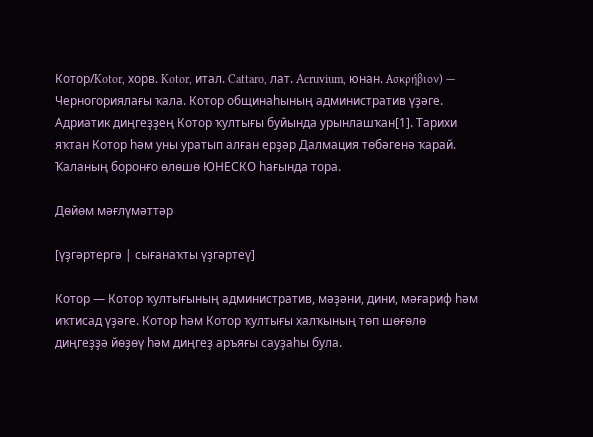Котор/Kotor, хорв. Kotor, итал. Cattaro, лат. Acruvium, юнан. Ασκρήβιον) — Черногориялағы ҡала. Котор общинаһының административ үҙәге. Адриатик диңгеҙҙең Котор ҡултығы буйында урынлашҡан[1]. Тарихи яҡтан Котор һәм уны уратып алған ерҙәр Далмация төбәгенә ҡарай. Ҡаланың боронғо өлөшө ЮНЕСКО һағында тора.

Дөйөм мәғлүмәттәр

[үҙгәртергә | сығанаҡты үҙгәртеү]

Котор — Котор ҡултығының административ, мәҙәни, дини, мәғариф һәм иҡтисад үҙәге. Котор һәм Котор ҡултығы халҡының төп шөғөлө диңгеҙҙә йөҙөү һәм диңгеҙ аръяғы сауҙаһы була.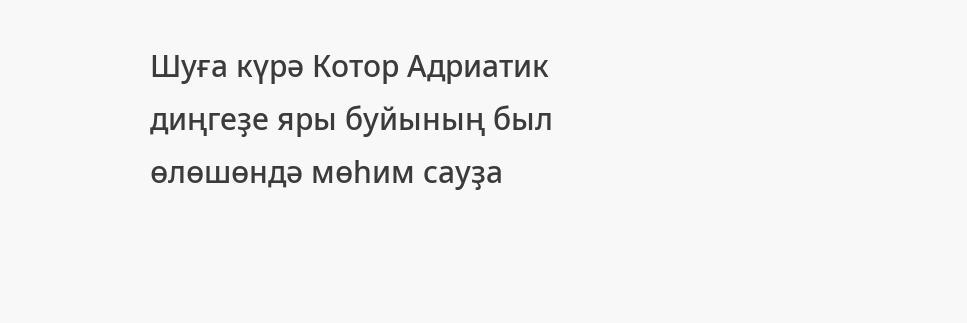Шуға күрә Котор Адриатик диңгеҙе яры буйының был өлөшөндә мөһим сауҙа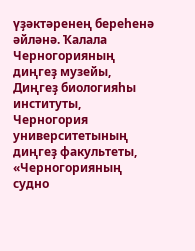үҙәктәренең береһенә әйләнә. Ҡалала Черногорияның диңгеҙ музейы, Диңгеҙ биологияһы институты, Черногория университетының диңгеҙ факультеты, «Черногорияның судно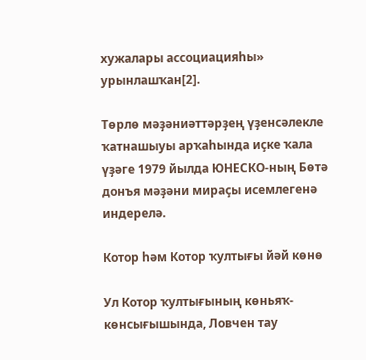хужалары ассоциацияһы» урынлашҡан[2].

Төрлө мәҙәниәттәрҙең үҙенсәлекле ҡатнашыуы арҡаһында иҫке ҡала үҙәге 1979 йылда ЮНЕСКО-ның Бөтә донъя мәҙәни мираҫы исемлегенә индерелә.

Котор һәм Котор ҡултығы йәй көнө

Ул Котор ҡултығының көньяҡ-көнсығышында, Ловчен тау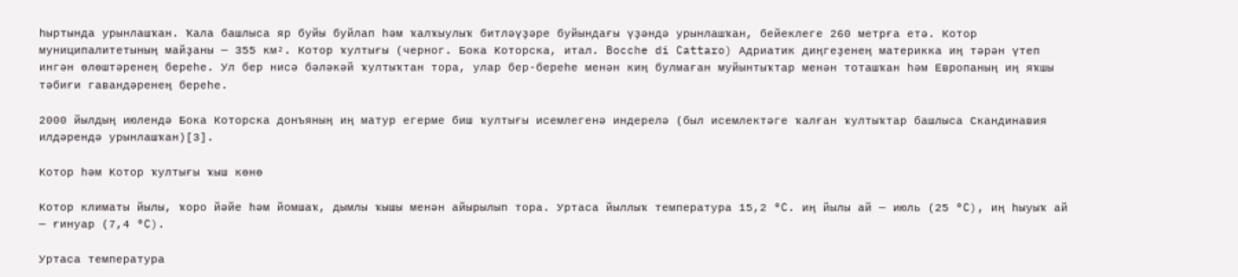һыртында урынлашҡан. Ҡала башлыса яр буйы буйлап һәм ҡалҡыулыҡ битләүҙәре буйындағы үҙәндә урынлашҡан, бейеклеге 260 метрға етә. Котор муниципалитетының майҙаны — 355 км². Котор ҡултығы (черног. Бока Которска, итал. Bocche di Cattaro) Адриатик диңгеҙенең материкка иң тәрән үтеп ингән өлөштәренең береһе. Ул бер нисә бәләкәй ҡултыҡтан тора, улар бер-береһе менән киң булмаған муйынтыҡтар менән тоташҡан һәм Европаның иң яҡшы тәбиғи гавандәренең береһе.

2000 йылдың июлендә Бока Которска донъяның иң матур егерме биш ҡултығы исемлегенә индерелә (был исемлектәге ҡалған ҡултыҡтар башлыса Скандинавия илдәрендә урынлашҡан)[3].

Котор һәм Котор ҡултығы ҡыш көнө

Котор климаты йылы, ҡоро йәйе һәм йомшаҡ, дымлы ҡышы менән айырылып тора. Уртаса йыллыҡ температура 15,2 °C. иң йылы ай — июль (25 °C), иң һыуыҡ ай — ғинуар (7,4 °C).

Уртаса температура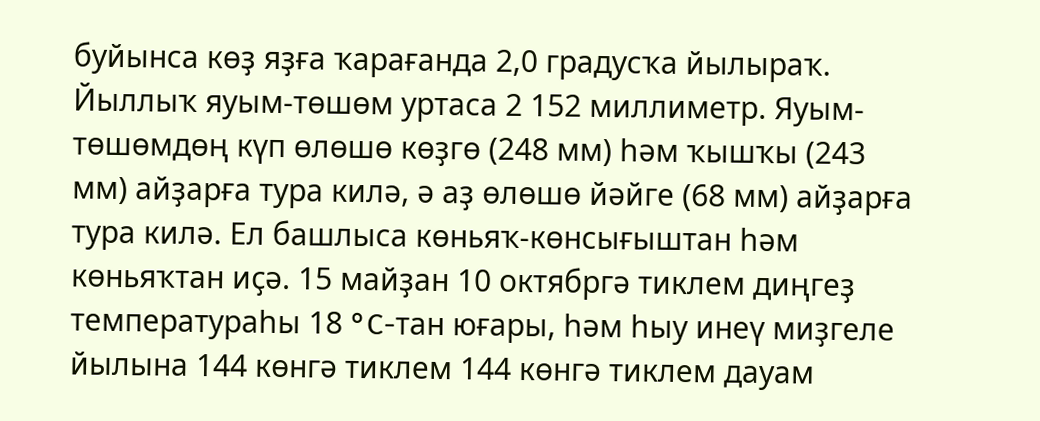буйынса көҙ яҙға ҡарағанда 2,0 градусҡа йылыраҡ. Йыллыҡ яуым-төшөм уртаса 2 152 миллиметр. Яуым-төшөмдөң күп өлөшө көҙгө (248 мм) һәм ҡышҡы (243 мм) айҙарға тура килә, ә аҙ өлөшө йәйге (68 мм) айҙарға тура килә. Ел башлыса көньяҡ-көнсығыштан һәм көньяҡтан иҫә. 15 майҙан 10 октябргә тиклем диңгеҙ температураһы 18 °C-тан юғары, һәм һыу инеү миҙгеле йылына 144 көнгә тиклем 144 көнгә тиклем дауам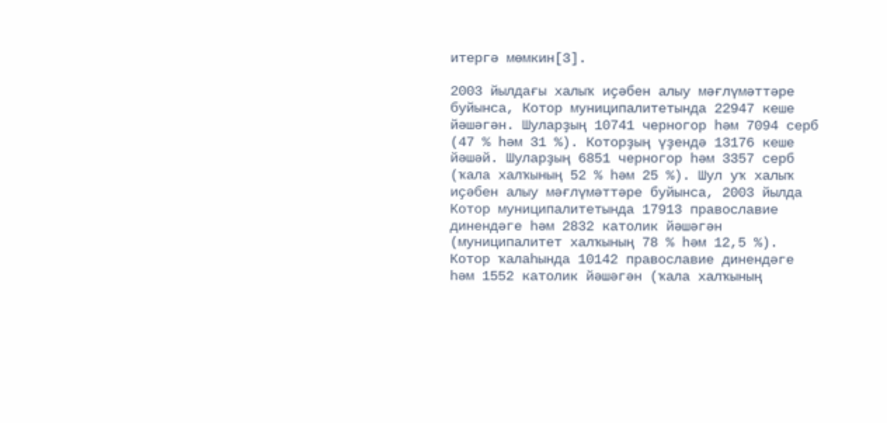итергә мөмкин[3].

2003 йылдағы халыҡ иҫәбен алыу мәғлүмәттәре буйынса, Котор муниципалитетында 22947 кеше йәшәгән. Шуларҙың 10741 черногор һәм 7094 серб (47 % һәм 31 %). Которҙың үҙендә 13176 кеше йәшәй. Шуларҙың 6851 черногор һәм 3357 серб (ҡала халҡының 52 % һәм 25 %). Шул уҡ халыҡ иҫәбен алыу мәғлүмәттәре буйынса, 2003 йылда Котор муниципалитетында 17913 православие динендәге һәм 2832 католик йәшәгән (муниципалитет халҡының 78 % һәм 12,5 %). Котор ҡалаһында 10142 православие динендәге һәм 1552 католик йәшәгән (ҡала халҡының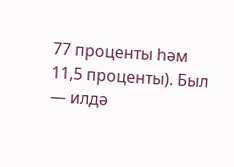77 проценты һәм 11,5 проценты). Был — илдә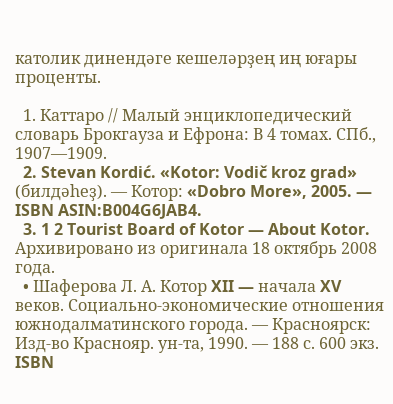католик динендәге кешеләрҙең иң юғары проценты.

  1. Каттаро // Малый энциклопедический словарь Брокгауза и Ефрона: В 4 томах. СПб., 1907—1909.
  2. Stevan Kordić. «Kotor: Vodič kroz grad» (билдәһеҙ). — Котор: «Dobro More», 2005. — ISBN ASIN:B004G6JAB4.
  3. 1 2 Tourist Board of Kotor — About Kotor. Архивировано из оригинала 18 октябрь 2008 года.
  • Шаферова Л. А. Котор XII — начала XV веков. Социально-экономические отношения южнодалматинского города. — Красноярск: Изд-во Краснояр. ун-та, 1990. — 188 с. 600 экз. ISBN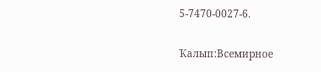5-7470-0027-6.

Ҡалып:Всемирное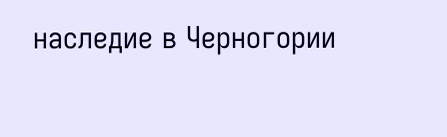наследие в Черногории